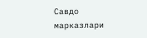Савдо марказлари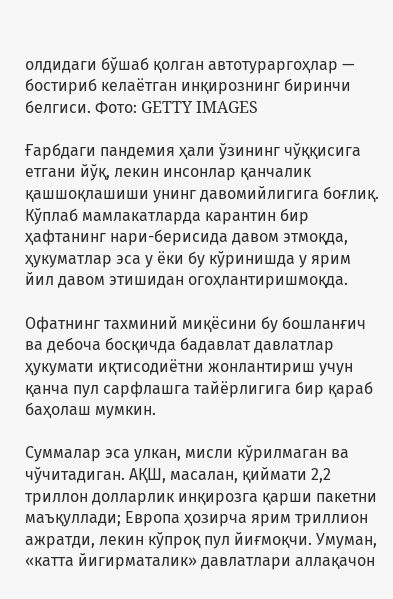олдидаги бўшаб қолган автотураргоҳлар — бостириб келаётган инқирознинг биринчи белгиси. Фото: GETTY IMAGES

Ғарбдаги пандемия ҳали ўзининг чўққисига етгани йўқ, лекин инсонлар қанчалик қашшоқлашиши унинг давомийлигига боғлиқ. Кўплаб мамлакатларда карантин бир ҳафтанинг нари-берисида давом этмоқда, ҳукуматлар эса у ёки бу кўринишда у ярим йил давом этишидан огоҳлантиришмоқда.

Офатнинг тахминий миқёсини бу бошланғич ва дебоча босқичда бадавлат давлатлар ҳукумати иқтисодиётни жонлантириш учун қанча пул сарфлашга тайёрлигига бир қараб баҳолаш мумкин.

Суммалар эса улкан, мисли кўрилмаган ва чўчитадиган. АҚШ, масалан, қиймати 2,2 триллон долларлик инқирозга қарши пакетни маъқуллади; Европа ҳозирча ярим триллион ажратди, лекин кўпроқ пул йиғмоқчи. Умуман, «катта йигирматалик» давлатлари аллақачон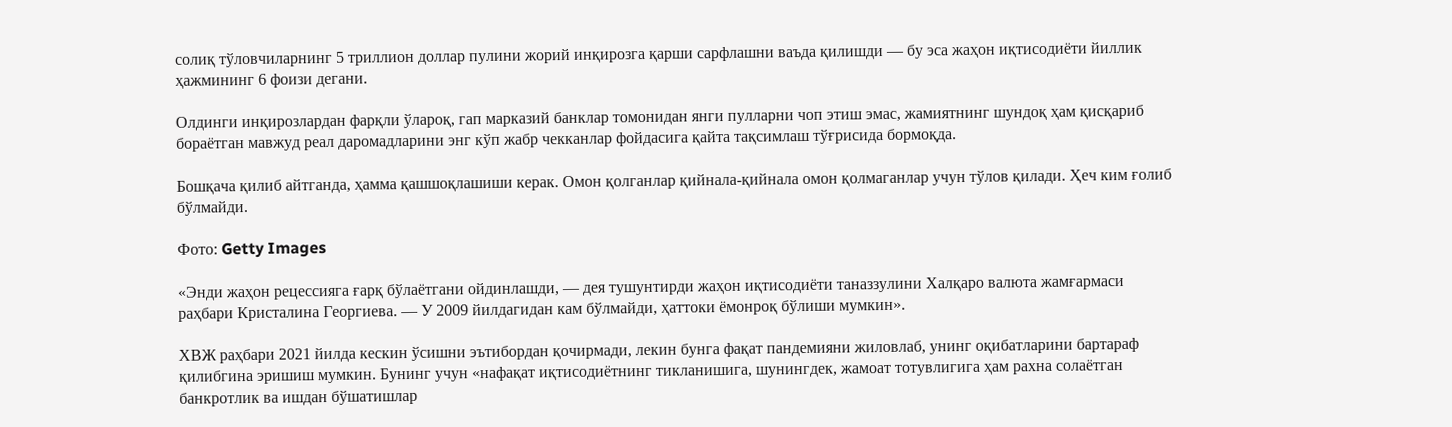солиқ тўловчиларнинг 5 триллион доллар пулини жорий инқирозга қарши сарфлашни ваъда қилишди — бу эса жаҳон иқтисодиёти йиллик ҳажмининг 6 фоизи дегани.

Олдинги инқирозлардан фарқли ўлароқ, гап марказий банклар томонидан янги пулларни чоп этиш эмас, жамиятнинг шундоқ ҳам қисқариб бораётган мавжуд реал даромадларини энг кўп жабр чекканлар фойдасига қайта тақсимлаш тўғрисида бормоқда.

Бошқача қилиб айтганда, ҳамма қашшоқлашиши керак. Омон қолганлар қийнала-қийнала омон қолмаганлар учун тўлов қилади. Ҳеч ким ғолиб бўлмайди.

Фото: Getty Images

«Энди жаҳон рецессияга ғарқ бўлаётгани ойдинлашди, — дея тушунтирди жаҳон иқтисодиёти таназзулини Халқаро валюта жамғармаси раҳбари Кристалина Георгиева. — У 2009 йилдагидан кам бўлмайди, ҳаттоки ёмонроқ бўлиши мумкин».

ХВЖ раҳбари 2021 йилда кескин ўсишни эътибордан қочирмади, лекин бунга фақат пандемияни жиловлаб, унинг оқибатларини бартараф қилибгина эришиш мумкин. Бунинг учун «нафақат иқтисодиётнинг тикланишига, шунингдек, жамоат тотувлигига ҳам рахна солаётган банкротлик ва ишдан бўшатишлар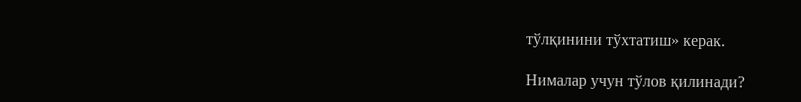тўлқинини тўхтатиш» керак.

Нималар учун тўлов қилинади?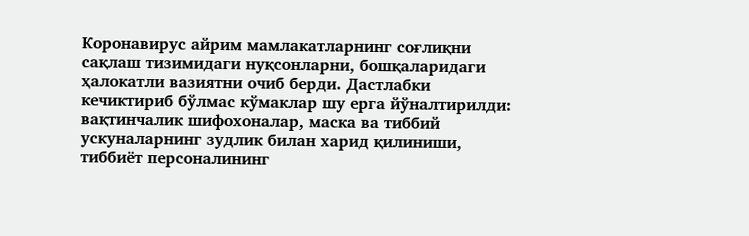Коронавирус айрим мамлакатларнинг соғлиқни сақлаш тизимидаги нуқсонларни, бошқаларидаги ҳалокатли вазиятни очиб берди. Дастлабки кечиктириб бўлмас кўмаклар шу ерга йўналтирилди: вақтинчалик шифохоналар, маска ва тиббий ускуналарнинг зудлик билан харид қилиниши, тиббиёт персоналининг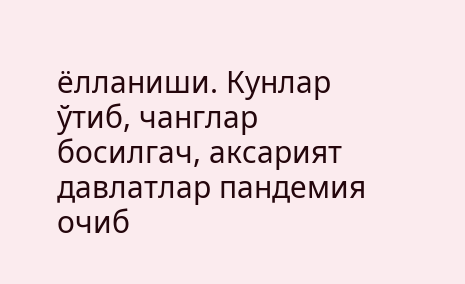ёлланиши. Кунлар ўтиб, чанглар босилгач, аксарият давлатлар пандемия очиб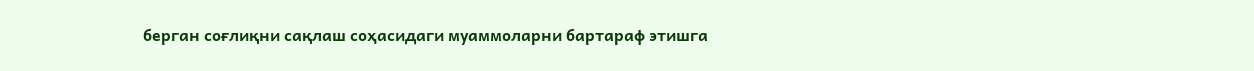берган соғлиқни сақлаш соҳасидаги муаммоларни бартараф этишга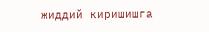жиддий киришишга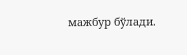мажбур бўлади.